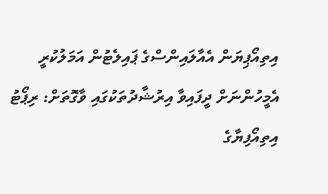އިތިއޯޕިޔަން އެއާލައިންސްގެ ޕައިލެޓުން އަމަލުކުރީ އެމީހުންނަށް ދީފައިވާ އިރުޝާދުތަކުގައި ވާގޮތަށް: ރިޕޯޓު
އިތިއޯފިޔާގެ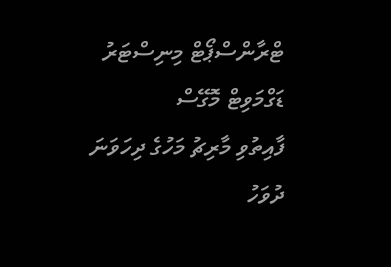ޓްރާންސްޕޯޓް މިނިސްޓަރު ޑަގްމަވިޓް މޮގޭސް
ފާއިތުވި މާރިޗު މަހުގެ ދިހަވަނަ ދުވަހު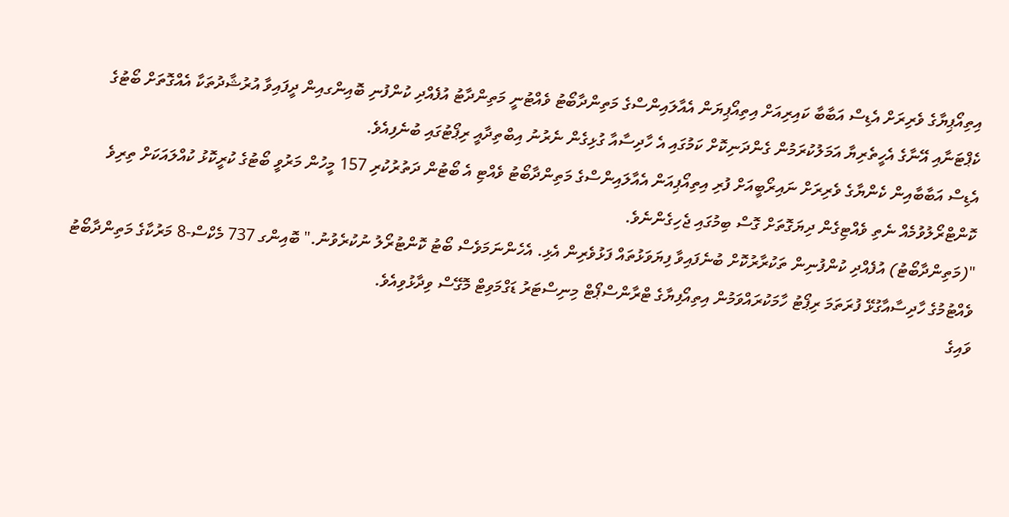އިތިއޯޕިޔާގެ ވެރިރަށް އެޑިސް އަބާބާ ކައިރިއަށް އިތިއޯޕިޔަން އެއާލައިންސްގެ މަތިންދާބޯޓު ވެއްޓުނީ މަތިންދާޓު އުފެއްދި ކުންފުނި ބޮއިންގއިން ދީފައިވާ އުރުޝާދުތަކާ އެއްގޮތަށް ބޯޓުގެ ކެޕްޓަނާއި އޭނާގެ އެހީތެރިޔާ އަމަލުކުރަމުން ގެންދަނިކޮށް ކަމުގައި އެ ހާދިސާއާ ގުޅިގެން ނެރުނު އިބްތިދާއީ ރިޕޯޓުގައި ބުނެފިއެވެ.
އެޑިސް އަބާބާއިން ކެންޔާގެ ވެރިރަށް ނައިރޯބީއަށް ފުރި އިތިއޯޕިއަން އެއާލައިންސްގެ މަތިންދާބޯޓު ވެއްޓި އެ ބޯޓުން ދަތުރުކުރި 157 މީހުން މަރުވީ ބޯޓުގެ ކުރީކޮޅު ކުއްލައަކަށް ތިރިވެ ކޮންޓްރޯލުވުމެއް ނެތި ވެއްޓިގެން ދިޔަގޮތަށް ގޮސް ބިމުގައި ޖެހިގެންނެވެ.
"(މަތިންދާބޯޓު) އުފެއްދި ކުންފުނިން ތަކުރާރުކޮށް ބުނެފައިވާ ފިޔަވަޅުތައް ފަޅުވެރިން އެޅި. އެހެންނަމަވެސް ބޯޓު ކޮންޓުރޯލު ނުކުރެވުނު." ބޮއިންގ 737 މެކްސް-8 މަރުކާގެ މަތިންދާބޯޓު ވެއްޓުމުގެ ހާދިސާއާގުޅޭ ފުރަތަމަ ރިޕޯޓު ހާމަކުރައްވަމުން އިތިއޯފިޔާގެ ޓްރާންސްޕޯޓް މިނިސްޓަރު ޑަގްމަވިޓް މޮގޭސް ވިދާޅުވިއެވެ.
ވައިގެ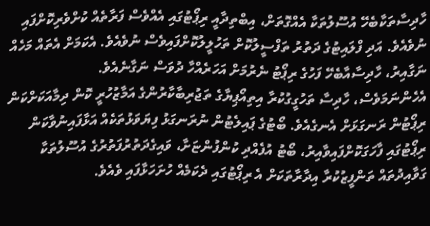ހާދިސާތަކާބެހޭ އުސޫލުތަކާ އެއްގޮތަށް، އިބްތިދާއީ ރިޕޯޓުގައި އެއްވެސް ފަރާތެއް ކުށްވެރިކޮށްފައި ނުވެއެވެ. އަދި ފްލައިޓުގެ ދަތުރު ތަފްސީލުކޮށް ތަހުލީލުކޮށްފައިވެސް ނުވެއެވެ. އެކަމަށް އެތައް މަހެއް ނަގާއިރު، ހާދިސާއާބެހޭ ފަހުގެ ރިޕޯޓު ނެރުމަށް އަހަރެއްހާ ދުވަސް ނަގާނެއެވެ.
އެހެންނަމަވެސް، ހާދިސާ ތަހުގީގުކުރާ އިތިއޯޕިޔާގެ ތަޖުރިބާކާރުންގެ އަމާޒުހުރީ ކޮން ދިމާއަކަށްކަން ރިޕޯޓުން ރަނގަޅަށް އެނގެއެވެ. ބޯޓުގެ ޕައިލެޓުން ނުރަނގަޅު ފިޔަވަޅުތަކެއް އަޅާފައިނުވާކަން ރިޕޯޓުގައި ފާހަގަކޮށްފައިވާއިރު، ބޯޓު އުފެއްދި ކުންފުންޏަށާ، ވައިގެދަތުރުފަތުރުގެ އުސޫލުތަކާ ގަވާއިދުތައް ތަންފީޒުކުރާ އިދާރާތަކަށް އެ ރިޕޯޓުގައި ދެކަމެއް ހުށަހަޅާފައި ވެއެވެ.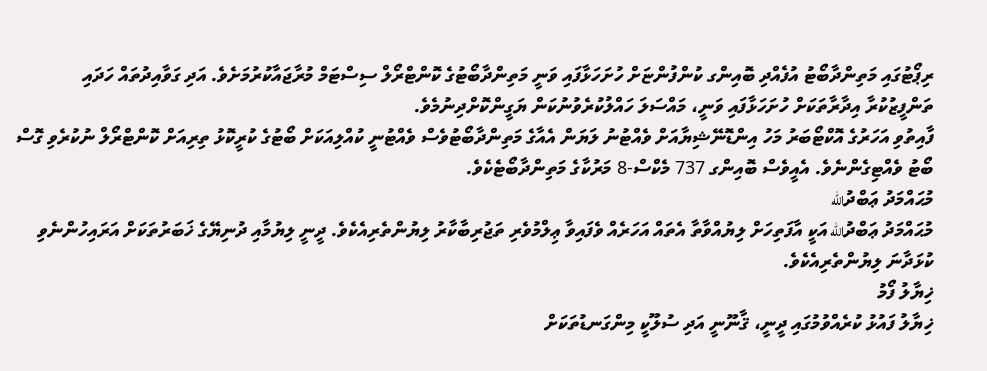ރިޕޯޓުގައި މަތިންދާބޯޓު އުފެއްދި ބޮއިންގ ކުންފުންޏަށް ހުށަހަޅާފައި ވަނީ މަތިންދާބޯޓުގެ ކޮންޓްރޯލް ސިސްޓަމް މުރާޖައާކުރުމަށެވެ. އަދި ގަވާއިދުތައް ހަދައި ތަންފީޒުކުރާ އިދާރާތަކަށް ހުށަހަޅާފައި ވަނީ، މައްސަލަ ހައްލުކުރެވުނުކަން ޔަގީންކޮށްދިނުމެވެ.
ފާއިތުވި އަހަރުގެ އޮކްޓޯބަރު މަހު އިންޑޮނޭޝިޔާއަށް ވެއްޓުނު ލަޔަން އެއާގެ މަތިންދާބޯޓުވެސް ވެއްޓުނީ ކުއްލިއަކަށް ބޯޓުގެ ކުރީކޮޅު ތިރިއަށް ކޮންޓްރޯލް ނުކުރެވި ގޮސް ބޯޓު ވެއްޓިގެންނެވެ. އެއީވެސް ބޮއިންގ 737 މެކްސް-8 މަރުކާގެ މަތިންދާބޯޓެކެވެ.
މުޙައްމަދު ޢަބްދުالله
މުޙައްމަދު ޢަބްދުالله އަކީ އާފަތިހަށް ލިޔުއްވާތާ އެތައް އަހަރެއް ވެފައިވާ ޢިލްމުވެރި ތަޖުރިބާކާރު ލިޔުންތެރިއެކެވެ. ދީނީ ލިޔުމާއި ދުނިޔޭގެ ޚަބަރުތަކަށް އަރައިހުންނެވި ކުޅަދާނަ ލިޔުންތެރިއެކެވެ.
ޚިޔާލު ފޯމު
ޚިޔާލު ފައުޅު ކުރެއްވުމުގައި ދީނީ، ޤާނޫނީ އަދި ސުލޫކީ މިންގަނޑުތަކަށް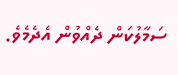ސަމާލުކަން ދެއްވުން އެދެމެވެ.